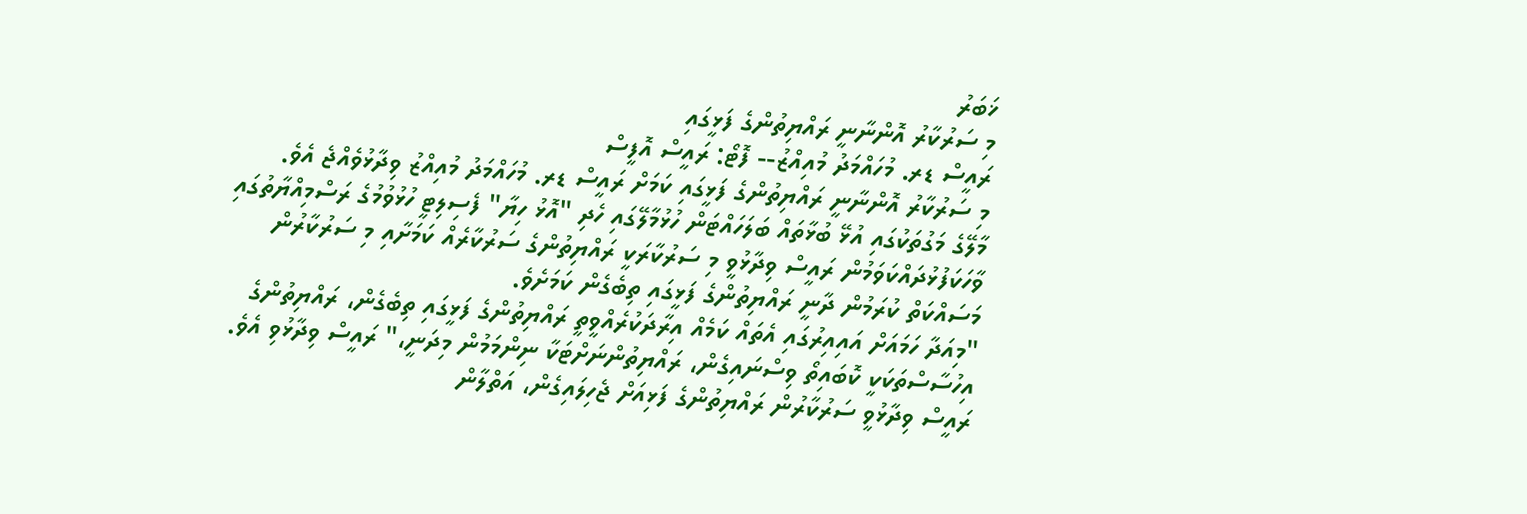ޚަބަރު
މި ސަރުކާރު އޮންނާނީ ރައްޔިތުންގެ ފަޅީގައި
ރައީސް ޑރ. މުހައްމަދު މުއިއްޒު-- ފޮޓޯ: ރައީސް އޮފީސް
މި ސަރުކާރު އޮންނާނީ ރައްޔިތުންގެ ފަޅީގައި ކަމަށް ރައީސް ޑރ. މުހައްމަދު މުއިއްޒު ވިދާޅުވެއްޖެ އެވެ.
މާލޭގެ މަގުތަކުގައި އުޅޭ ބުޅާތައް ބަލަހައްޓަން ހުޅުމާލޭގައި ހެދި "އޮޅު ހިޔާ" ފެސިލިޓީ ހުޅުވުމުގެ ރަސްމިއްޔާތުގައި ވާހަކަފުޅުދައްކަވަމުން ރައީސް ވިދާޅުވީ މި ސަރުކާރަކީ ރައްޔިތުންގެ ސަރުކާރެއް ކަމަށާއި މި ސަރުކާރުން މަސައްކަތް ކުރަމުން ދާނީ ރައްޔިތުންގެ ފަޅީގައި ތިބެގެން ކަމަށެވެ.
"މިއަދާ ހަމައަށް އައިއިރުގައި އެތައް ކަމެއް އިރާދަކުރެއްވީތީ ރައްޔިތުންގެ ފަޅީގައި ތިބެގެން، ރައްޔިތުންގެ އިހުސާސްތަކަކީ ކޮބައިތޯ ވިސްނައިގެން، ރައްޔިތުންނަށްޓަކާ ނިންމަމުން މިދަނީ،" ރައީސް ވިދާޅުވި އެވެ.
ރައީސް ވިދާޅުވީ ސަރުކާރުން ރައްޔިތުންގެ ފަޅިއަށް ޖެހިލައިގެން، އަތްލާން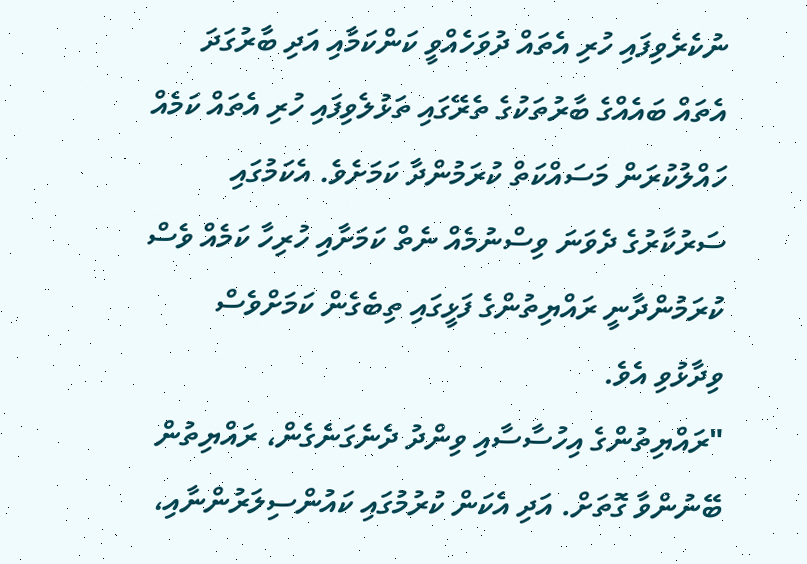ނުކެރެވިފައި ހުރި އެތައް ދުވަހެއްވީ ކަންކަމާއި އަދި ބާރުގަދަ އެތައް ބައެއްގެ ބާރުތަކުގެ ތެރޭގައި ތަޅުލެވިފައި ހުރި އެތައް ކަމެއް ހައްލުކުރަން މަސައްކަތް ކުރަމުންދާ ކަމަށެވެ. އެކަމުގައި ސަރުކާރުގެ ދެވަނަ ވިސްނުމެއް ނެތް ކަމަށާއި ހުރިހާ ކަމެއް ވެސް ކުރަމުންދާނީ ރައްޔިތުންގެ ފަޅީގައި ތިބެގެން ކަމަށްވެސް ވިދާޅުވި އެވެ.
"ރައްޔިތުންގެ އިހުސާސާއި ވިންދު ދެނެގަނެގެން، ރައްޔިތުން ބޭނުންވާ ގޮތަށް. އަދި އެކަން ކުރުމުގައި ކައުންސިލަރުންނާއި،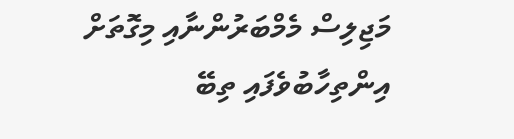މަޖިލިސް މެމްބަރުންނާއި މިގޮތަށް އިންތިހާބުވެފައި ތިބޭ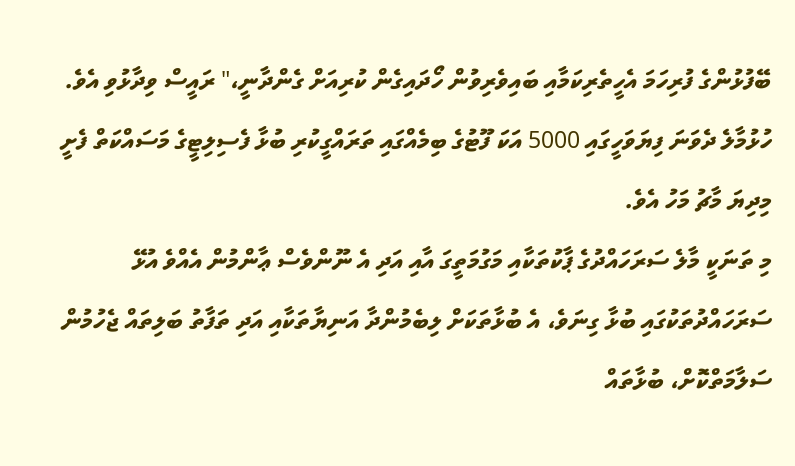ބޭފުޅުންގެ ފުރިހަމަ އެހީތެރިކަމާއި ބައިވެރިވުން ހޯދައިގެން ކުރިއަށް ގެންދާނީ،" ރައީސް ވިދާޅުވި އެވެ.
ހުޅުމާލެ ދެވަނަ ފިޔަވަހީގައި 5000 އަކަ ފޫޓުގެ ބިމެއްގައި ތަރައްގީކުރި ބުޅާ ފެސިލިޓީގެ މަސައްކަތް ފެށީ މިދިޔަ މާޗު މަހު އެވެ.
މި ތަނަކީ މާލެ ސަރަހައްދުގެ ޕާކުތަކާއި މަގުމަތީގަ އާއި އަދި އެ ނޫންވެސް ޢާންމުން އެއްވެ އުޅޭ ސަރަހައްދުތަކުގައި ބުޅާ ގިނަވެ، އެ ބުޅާތަކަށް ލިބެމުންދާ އަނިޔާތަކާއި އަދި ތަފާތު ބަލިތައް ޖެހުމުން ސަލާމަތްކޮށް، ބުޅާތައް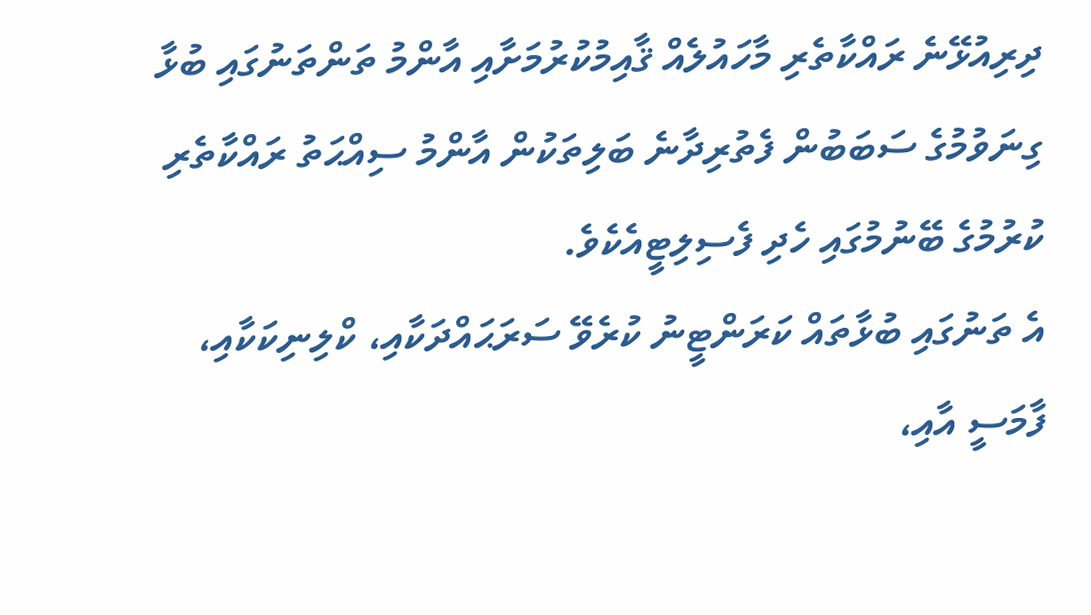ދިރިއުޅޭނެ ރައްކާތެރި މާހައުލެއް ޤާއިމުކުރުމަށާއި އާންމު ތަންތަނުގައި ބުޅާ ގިނަވުމުގެ ސަބަބުން ފެތުރިދާނެ ބަލިތަކުން އާންމު ސިއްޙަތު ރައްކާތެރި ކުރުމުގެ ބޭނުމުގައި ހެދި ފެސިލިޓީއެކެވެ.
އެ ތަނުގައި ބުޅާތައް ކަރަންޓީނު ކުރެވޭ ސަރަޙައްދަކާއި، ކްލިނިކަކާއި، ފާމަސީ އާއި،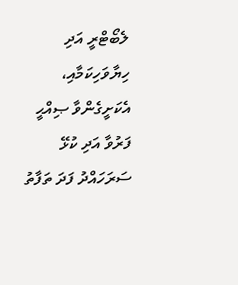ލެބޯޓްރީ އަދި ހިޔާވަހިކަމާއި، އެކަށީގެންވާ ޞިއްޙީ ފަރުވާ އަދި ކުޅޭ ސަރަހައްދު ފަދަ ތަފާތު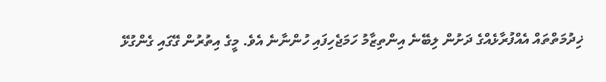ޚިދުމަތްތައް އެއްފުރާޅެއްގެ ދަށުން ލިބޭނެ އިންތިޒާމު ހަމަޖެހިފައި ހުންނާނެ އެވެ. މީގެ އިތުރުން ގޭގައި ގެންގުޅޭ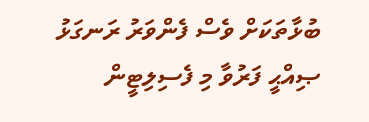ބުޅާތަކަށް ވެސް ފެންވަރު ރަނގަޅު ޞިއްޙީ ފަރުވާ މި ފެސިލިޓީން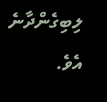ލިބިގެންދާނެ އެވެ.